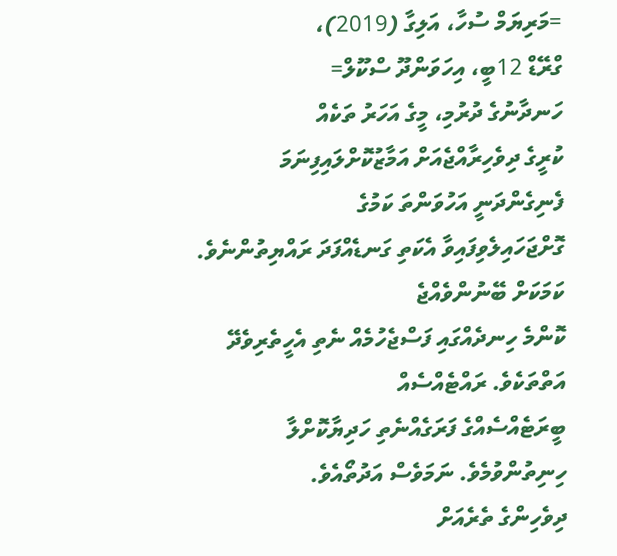=މަރިޔަމް ސުހާ، އަލިގާ (2019)،
ގްރޭޑް 12ބީ، އިހަވަންދޫ ސްކޫލް=
ހަނދާނުގެ ދުރުމި، މީގެ އަހަރު ތަކެއް
ކުރީގެ ދިވެހިރާއްޖެއަށް އަމާޒުކޮށްލައިފިނަމަ ފެނިގެންދަނީ އަހުވަންތަ ކަމުގެ
ގޮށްޖަހައިލެވިފައިވާ އެކަތި ގަނޑެއްފަދަ ރައްޔިތުންނެވެ. ކަމަކަށް ބޭނުންވެއްޖެ
ކޮންމެ ހިނދެއްގައި ފަސްޖެހުމެއް ނެތި އެހީތެރިވެދޭ އަތްތަކެވެ. ރައްޓެއްސެއް
ބީރަޓެއްސެއްގެ ފަރަގެއްނެތި ހަދިޔާކޮށްލާ ހިނިތުންވުމެވެ. ނަމަވެސް އަދުތޯއެވެ.
ދިވެހިންގެ ތެރެއަށް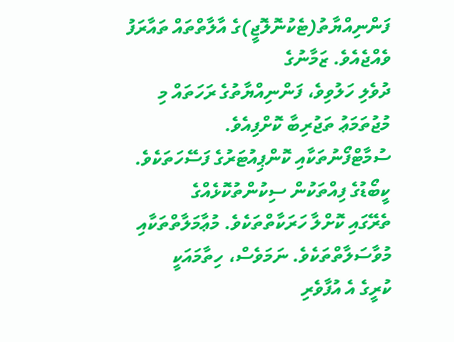ފަންނިއްޔާތު(ޓެކުނޮލޮޖީ)ގެ އާލާތްތައް ތައާރަފު ވެއްޖެއެވެ. ޒަމާނުގެ
ދުވެލި ހަލުވިވެ، ފަންނިއްޔާތުގެ ރަހަތައް މި މުޖުތަމަޢު ތަޖުރިބާ ކޮށްފިއެވެ.
ސުމާޓްފޯނުތަކާއި ކޮންޕިއުޓަރުގެ ފަސޭހަތަކެވެ. ކީބޯޑުގެ ފިއްތަކުން ސިކުންތުކޮޅެއްގެ
ތެރޭގައި ކޮށްލާ ހަރަކާތްތަކެވެ. މުޢާމަލާތްތަކާއި މުވާސަލާތްތަކެވެ. ނަމަވެސް، ހިތާމައަކީ
ކުރީގެ އެ އުފާވެރި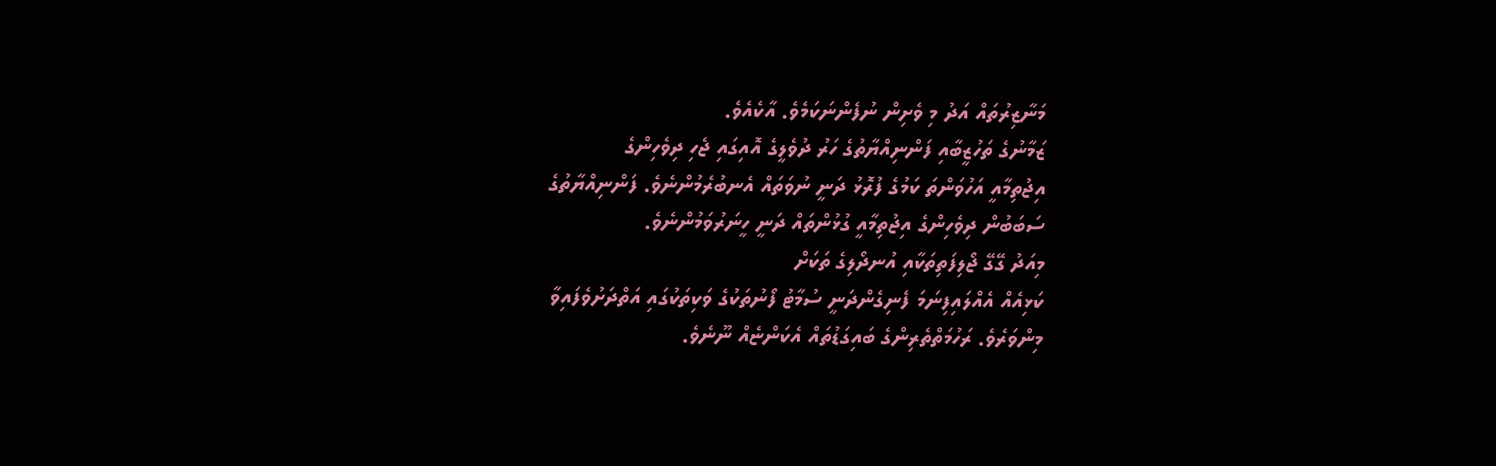މަނާޒިރުތައް އަދު މި ވެށިން ނުފެންނަކަމެވެ. އާކެއެވެ.
ޒަމާނުގެ ތަހުޒީބާއި ފަންނިއްޔާތުގެ ހަރު ދުވެލީގެ އޮއިގައި ޖެހި ދިވެހިންގެ
އިޖުތިމާއީ އަހުވަންތަ ކަމުގެ ފުރޮޅު ދަނީ ނުވަތައް އެނބުރެމުންނެވެ. ފަންނިއްޔާތުގެ
ސަބަބުން ދިވެހިންގެ އިޖުތިމާއީ ގުޅުންތައް ދަނީ ހީނަރުވަމުންނެވެ.
މިއަދު ގޭގޭ ޖޯލިފަތިތަކާއި އުނދޯލިގެ ތަކަށް
ކަޅިއެއް އެއްލައިފިނަމަ ފެނިގެންދަނީ ސުމާޓު ފޯނުތަކުގެ ވަކިތަކުގައި އަތްދަށުވެފައިވާ
މިންވަރެވެ. ރަހުމަތްތެރިންގެ ބައިގަޑުތައް އެކަންޏެއް ނޫނެވެ.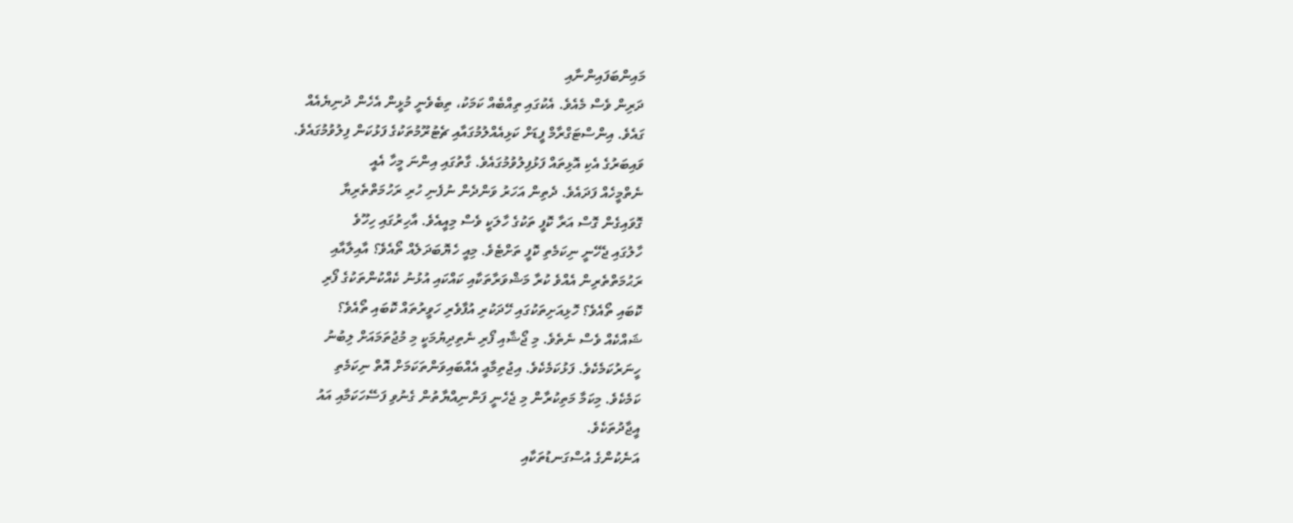މައިންބަފައިންނާއި
ދަރިން ވެސް މެއެވެ. އެކުގައި ތިއްބެއް ކަމަކު، ތިބެވެނީ މުޅީން އެހެން ދުނިޔެއެއް
ގައެވެ. އިންސްޓަގްރާމް ފީޑަށް ކަޅިއެއްލުމުގައާއި ޗެޓުރޫމުތަކުގެ ފަޅުކަން ފިލުވުމުގައެވެ.
ވައިބަރުގެ އެކި އޮޅިތައް ފަޅުފިލުވުމުގައެވެ. ގާތުގައި އިންނަ މީހާ އެއީ
ނެތްމީހެއް ފަދައެވެ. ދެތިން އަހަރު ވަންދެން ނުފެނި ހުރި ރަހުމަތްތެރިޔާ
ގޮވައިގެން ގޮސް އަރާ ކޮފީ ތަކުގެ ހާލަކީ ވެސް މިއީއެވެ. އާހިރުގައި ހިހޫވެ
ހާލުގައި ޖެހޭނީ ނިކަމެތި ކޮފީ ތަށްޓެވެ. މިއީ ހެޔޮބަދަލެއް ތޯއެވެ؟ އާއިލާއާއި
ރަޙުމަތްތެރިން އެއްވެ ކުރާ މަޝްވަރާތަކާއި ކައްކައި އުޅުނު ކެއްކުންތަކުގެ ފޯރި
ކޮބައި ތޯއެވެ؟ ހޮޅިއަށިތަކުގައި ހޭދަކުރި އުފާވެރި ހަވީރުތައް ކޮބައި ތޯއެވެ؟
ޝައްކެއް ވެސް ނެތެވެ. މި ޖޯޝާއި ފޯރި ނެތިދިޔުމަކީ މި މުޖުތަމައަށް ލިބުނު
ހީނަރުކަމެކެވެ. ފަޅުކަމެކެވެ. އިޖުތިމާއީ އެއްބައިވަންތަކަމަށް އޮތް ނިކަމެތި
ކަމެކެވެ. މިކަމާ މަތިކުރާން މި ޖެހެނީ ފަންނިއްޔާތުން ގެނުވި ފަސޭހަކަމާއި އައު
އީޖާދުތަކެވެ.
އަނެކުންގެ އުސްގަނޑުތަކާއި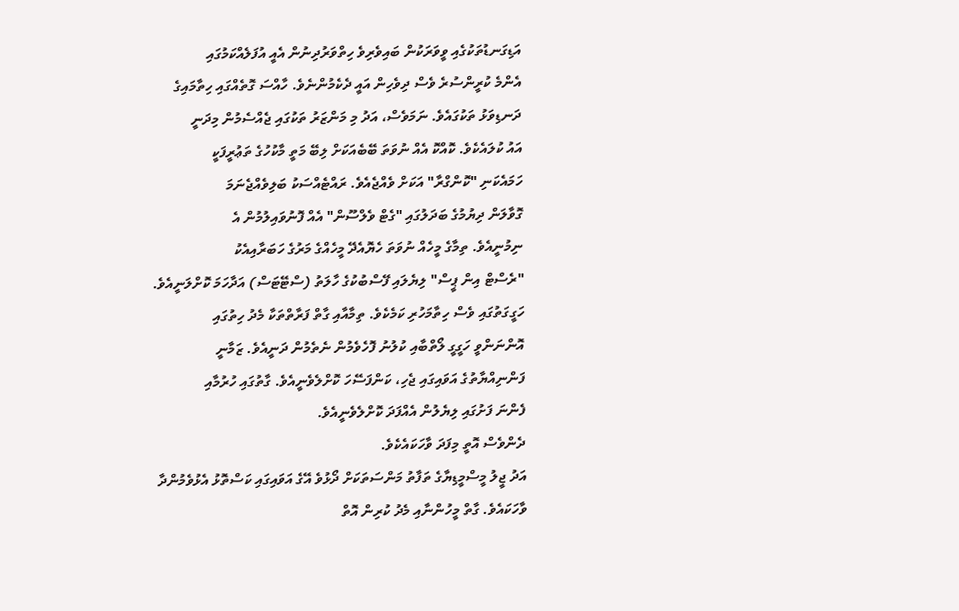އަޑިގަނޑުތަކުގެއި ވީވަރަކުން ބައިވެރިވެ ހިތްވަރުދިނުން އެއީ އުފަލެއްކަމުގައި
އެންމެ ކުރީންސުރެ ވެސް ދިވެހިން އައީ ދެކެމުންނެވެ. ހާއްސަ ގޮތެއްގައި ހިތާމައިގެ
ދަނޑިވަޅު ތަކުގައެވެ. ނަމަވެސް، އަދު މި މަންޒަރު ތަކުގައި ޖެއްސެމުން މިދަނީ
އައު ކުލައެކެވެ. ކޮއްކޮ އެއް ނުވަތަ ބޭބެއަކަށް ލިބޭ މަތީ މާކުހުގެ ތަޢުރީފަކީ
ހަމައެކަނި "ކޮންގްރާ" އަކަށް ވެއްޖެއެވެ. ރައްޓެއްސަކު ބަލިވެއްޖެނަމަ
ގޮވާލަން ދިޔުމުގެ ބަދަލުގައި "ގެޓް ވެލްސޫން" އެއް ފޮނުވައިލުމުން އެ
ނިމުނީއެވެ. ތިމާގެ މީހެއް ނުވަތަ ހެޔޮއެދޭ މީހެއްގެ މަރުގެ ހަބަރާއިއެކު
"ރެސްޓް އިން ޕީސް" ލިޔެލައި ފޭސްބުކުގެ ހާލަތު (ސްޓޭޓަސް) އަދާހަމަ ކޮށްލަނީއެވެ.
ހަގީގަތުގައި ވެސް ހިތާމަހުރި ކަމެކެވެ. ތިމާއާއި ގާތް ފަރާތްތަކާ މެދު ހިތުގައި
އޮންނަންވީ ހަގީގީ ލޯތްބާއި ކުލުނު ފޮހެވެމުން ނެތެމުން ދަނީއެވެ. ޒަމާނީ
ފަންނިއްޔާތުގެ އަވައިގައި ޖެހި، ކަންފަސޭހަ ކޮށްލެވެނީއެވެ. ގާތުގައި ހުރުމާއި
ފެންނަ ފަށުގައި ލިޔެލުން އެއްފަދަ ކޮށްލެވެނީއެވެ.
ދެންވެސް އޮތީ މިފަދަ ވާހަކައެކެވެ.
އަދު ޖީލު މީސްމީޑިޔާގެ ތަފާތު މަންސަތަކަށް ދޯޅުވެ އޭގެ އަވައިގައި ކަސްތޮޅު އެޅުވެމުންދާ
ވާހަކައެވެ. ގާތް މީހުންނާއި މެދު ކުރިން އޮތް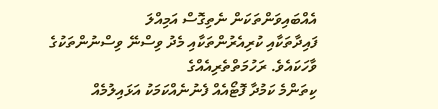އެއްބައިވަންތަކަން ނެތިގޮސް އަމިއްލަ
ފައިދާތަކާއި ކުރިއެރުންތަކާއި މެދު ވިސްނޭ ވިސްނުންތަކުގެ ވާހަކައެވެ. ރަހުމަތްތެރިއެއްގެ
ކިތަންމެ ކަމުދާ ފޮޓޯއެއް ފެނުނެއްކަމަކު އަޅައިލުމެއް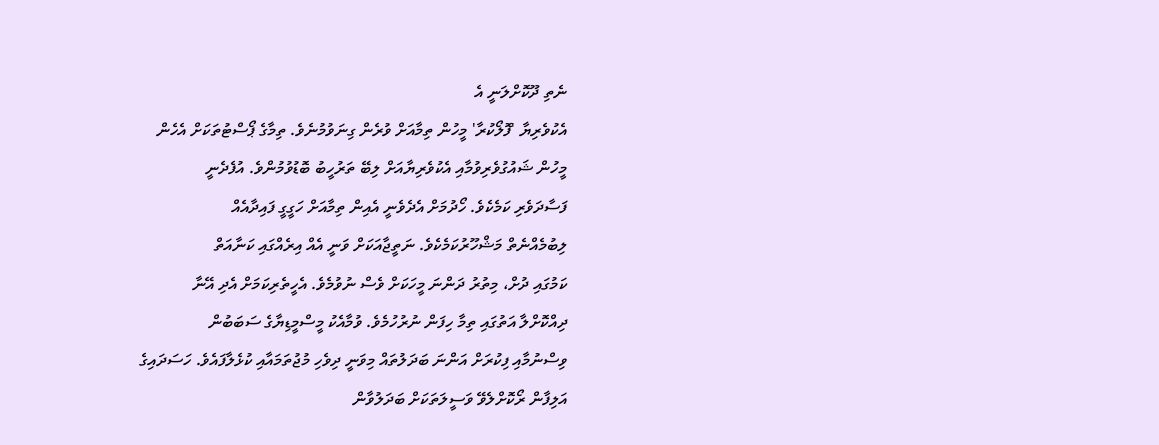ނެތި ދޫކޮށްލަނީ އެ
އެކުވެރިޔާ 'ފޮލޯކުރާ' މީހުން ތިމާއަށް ވުރެން ގިނަވުމުނެވެ. ތިމާގެ ޕޯސްޓުތަކަށް އެހެން
މީހުން ޝައުގުވެރިވުމާއި އެކުވެރިޔާއަށް ލިބޭ ތަރުހީބު ބޮޑުވުމުންވެ. އުފެދެނީ
ފަސާދަވެރި ކަމެކެވެ. ހޯދުމަށް އެދެވެނީ އެއިން ތިމާއަށް ހަގީގީ ފައިދާއެއް
ލިބުމެއްނެތް މަޝްހޫރުކަމެކެވެ. ނަތީޖާއަކަށް ވަނީ އެއް އިރެއްގައި ކަނާއަތް
ކަމުގައި ދުށް، މިތުރު ދަންނަ މީހަކަށް ވެސް ނުވުމެވެ. އެހީތެރިކަމަށް އެދި އޭނާ
ދިއްކޮށްލާ އަތުގައި ތިމާ ހިފަން ނުރުހުމެވެ. ވުމާއެކު މީސްމީޑިޔާގެ ސަބަބުން
ވިސްނުމާއި ފިކުރަށް އަންނަ ބަދަލުތައް މިވަނީ ދިވެހި މުޖުތަމައާއި ކުޅެލާފައެވެ. ހަސަދައިގެ
އަލިފާން ރޯކޮށްލެވޭ ވަސީލަތަކަށް ބަދަލުވާން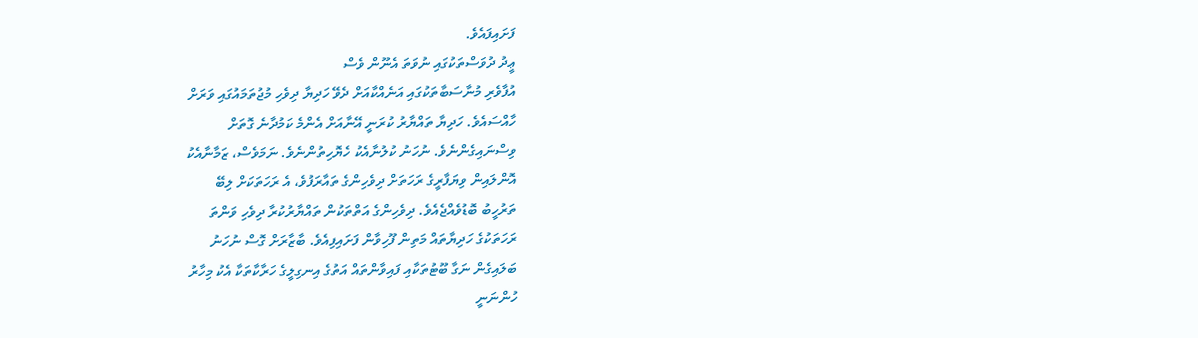ފަށައިފައެވެ.
ޢީދު ދުވަސްތަކުގައި ނުވަތަ އެނޫން ވެސް
އުފާވެރި މުނާސަބާތަކުގައި އަނެއްކާއަށް ދެވޭ ހަދިޔާ ދިވެހި މުޖުތަމައުގައި ވަރަށް
ހާއްސައެވެ. ހަދިޔާ ތައްޔާރު ކުރަނީ އޭނާއަށް އެންމެ ކަމުދާނެ ގޮތަށް
ވިސްނައިގެންނެވެ. ނުހަނު ކުލުނާއެކު ހެޔޮހިތުންނެވެ. ނަމަވެސް، ޒަމާނާއެކު
އޮންލައިން ވިޔަފާރީގެ ރަހަތަށް ދިވެހިންގެ ތައާރަފުވެ، އެ ރަހަތަކަށް ލިބޭ
ތަރުހީބު ބޮޑުވެއްޖެއެވެ. ދިވެހިންގެ އަތްތަކުން ތައްޔާރުކުރާ ދިވެހި ވަންތަ
ރަހަތަކުގެ ހަދިޔާތައް މަތިން ފޫހިވާން ފަށައިފިއެވެ. ބާޒާރަށް ގޮސް ނުހަނު
ބަލައިގެން ނަގާ ބޫޓުތަކާއި ފައިވާންތައް އަތުގެ އިނގިލީގެ ހަރާކާތަކާ އެކު މިހާރު
ހުންނަނީ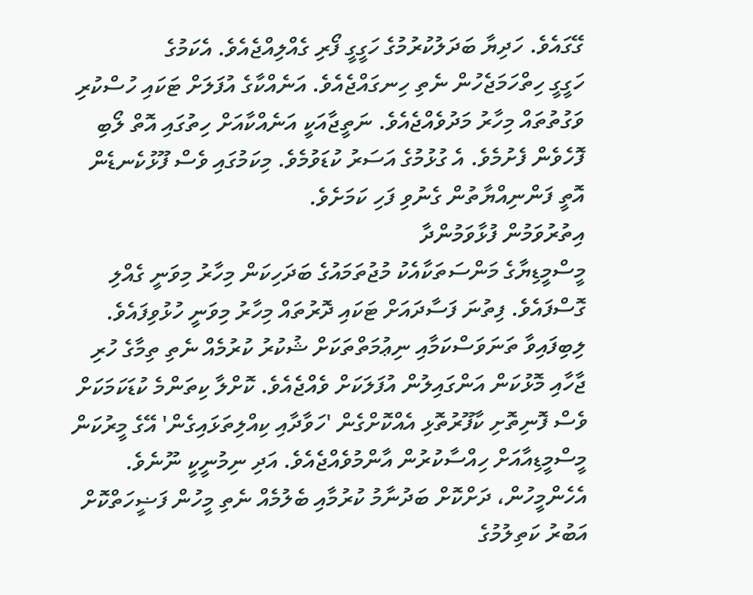ގޭގައެވެ. ހަދިޔާ ބަދަލުކުރުމުގެ ހަގީގީ ފޯރި ގެއްލިއްޖެއެވެ. އެކަމުގެ
ހަގީގީ ހިތްހަމަޖެހުން ނެތި ހިނގައްޖެއެވެ. އަނެއްކާގެ އުފަލަށް ޓަކައި ހުސްކުރި
ވަގުތުތައް މިހާރު މަދުވެއްޖެއެވެ. ނަތީޖާއަކީ އަނެއްކާއަށް ހިތުގައި އޮތް ލޯބި
ފޮހެވެން ފެށުމެވެ. އެ ގުޅުމުގެ އަސަރު ކުޑަވުމެވެ. މިކަމުގައި ވެސް ފޫޅުކެނޑެން
އޮތީ ފަންނިއްޔާތުން ގެނުވި ފަހި ކަމަށެވެ.
އިތުރުވަމުން ފުޅާވަމުންދާ
މީސްމީޑިޔާގެ މަންސަތަކާއެކު މުޖުތަމައުގެ ބަދަހިކަން މިހާރު މިވަނީ ގެއްލި
ގޮސްފައެވެ. ފިތުނަ ފަސާދައަށް ޓަކައި ދޮރުތައް މިހާރު މިވަނީ ހުޅުވިފައެވެ.
ލިބިފައިވާ ތަނަވަސްކަމާއި ނިޢުމަތްތަކަށް ޝުކުރު ކުރުމެއް ނެތި ތިމާގެ ހުރި
ޖާހާއި މޮޅުކަން އަންގައިލުން އުފަލަކަށް ވެއްޖެއެވެ. ކޮށްލާ ކިތަންމެ ކުޑަކަމަކަށް
ވެސް ފޮނިތޮށި ކާފޫރުތޮޅި އެއްކޮށްގެން 'ހަވާދާއި ކިއްލިތަޅައިގެން' އޭގެ މީރުކަން
މީސްމީޑިއާއަށް ހިއްސާކުރުން އާންމުވެއްޖެއެވެ. އަދި ނިމުނީކީ ނޫނެވެ.
އެހެންމީހުން، ދަށްކޮށް ބަދުނާމު ކުރުމާއި ބެލުމެއް ނެތި މީހުން ފަޟީހަތްކޮށް
އަބުރު ކަތިލުމުގެ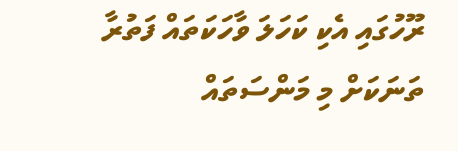ރޫހުގައި އެކި ކަހަލަ ވާހަކަތައް ފަތުރާ ތަނަކަށް މި މަންސަތައް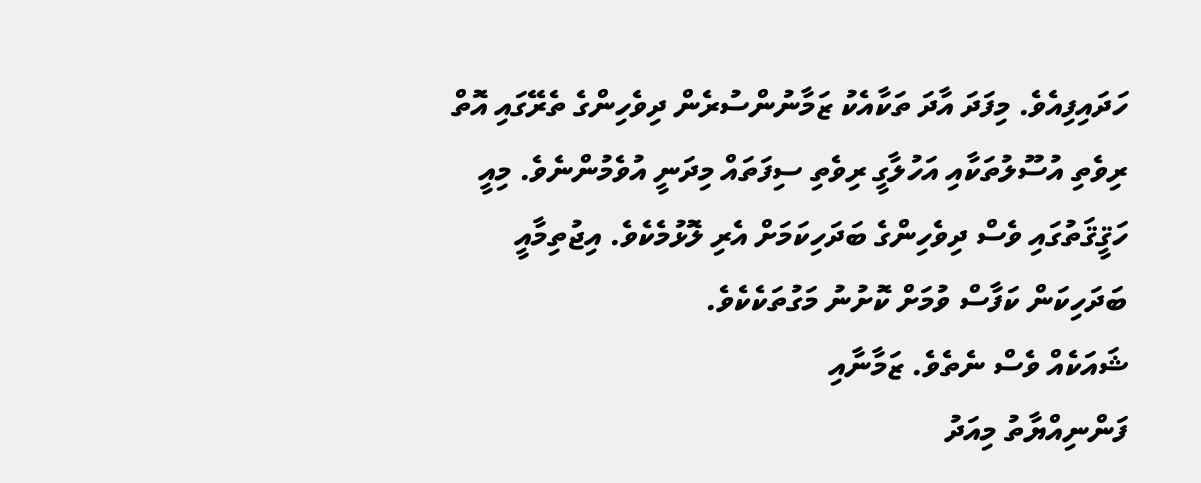ހަދައިފިއެވެ. މިފަދަ އާދަ ތަކާއެކު ޒަމާނުންސުރެން ދިވެހިންގެ ތެރޭގައި އޮތް
ރިވެތި އުސޫލުތަކާއި އަހުލާގީ ރިވެތި ސިފަތައް މިދަނީ އުވެމުންނެވެ. މިއީ
ހަޤީޤަތުގައި ވެސް ދިވެހިންގެ ބަދަހިކަމަށް އެރި ލޮޅުމެކެވެ. އިޖުތިމާއީ
ބަދަހިކަން ކަފާސް ވުމަށް ކޮށުނު މަގުތަކެކެވެ.
ޝައަކެއް ވެސް ނެތެވެ. ޒަމާނާއި
ފަންނިއްޔާތު މިއަދު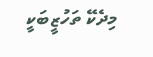މިދެކޭ ތަހުޒީބަކީ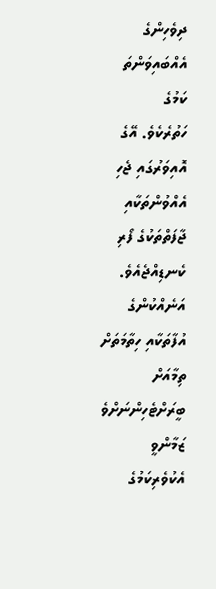ދިވެހިންގެ އެއްބައިވަންތަ ކަމުގެ
ހަތުރެކެވެ. އޭގެ އޮއިވަރުގައި ޖެހި އެއްވުންތަކާއި ޖާފަތްތަކުގެ ފޯރި ކެނޑިއްޖެއެވެ.
އަނެއްކުންގެ އުފާތަކާއި ހިތާމަތަށް ތިމާއަށް ބީރަށްޓެހިންނަށްވެ ޒަމާންވީ
އެކުވެރިކަމުގެ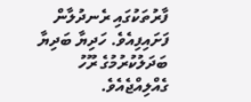ފާރުތަކުގައި ރެނދުލާން ފަށައިފިއެވެ. ހަދިޔާ ބަދިޔާ
ބަދަލުކުރުމުގެ ރޫހު ގެއްލިއްޖެއެވެ.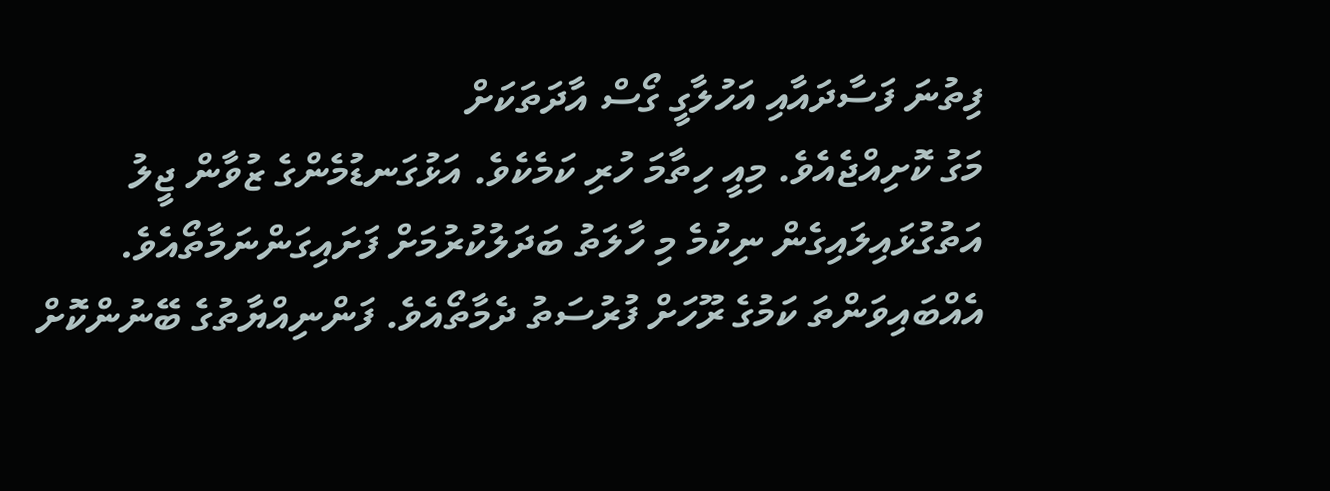ފިތުނަ ފަސާދައާއި އަހުލާގީ ގޯސް އާދަތަކަށް
މަގު ކޮށިއްޖެއެވެ. މިއީ ހިތާމަ ހުރި ކަމެކެވެ. އަޅުގަނޑުމެންގެ ޒުވާން ޖީލު
އަތުގުޅައިލައިގެން ނިކުމެ މި ހާލަތު ބަދަލުކުރުމަށް ފަށައިގަންނަމާތޯއެވެ.
އެއްބައިވަންތަ ކަމުގެ ރޫހަށް ފުރުސަތު ދެމާތޯއެވެ. ފަންނިއްޔާތުގެ ބޭނުންކޮށް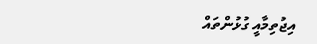އިޖުތިމާއީ ގުޅުންތައް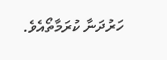ހަރުދަނާ ކުރަމާތޯއެވެ.